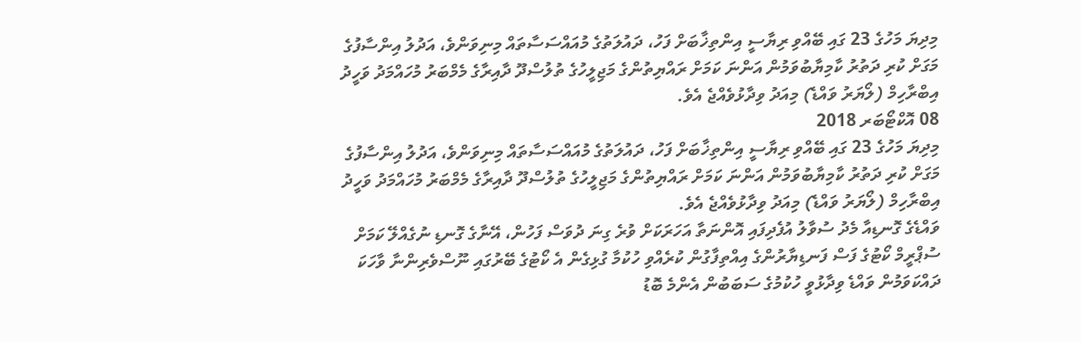މިދިޔަ މަހުގެ 23 ގައި ބޭއްވި ރިޔާސީ އިންތިޚާބަށް ފަހު، ދައުލަތުގެ މުއައްސަސާތައް މިނިވަންވެ، އަދުލު އިންސާފުގެ މަގަށް ކުރި ދަތުރު ކާމިޔާބުވަމުން އަންނަ ކަމަށް ރައްޔިތުންގެ މަޖިލީހުގެ ތުލުސްދޫ ދާއިރާގެ މެމްބަރު މުހައްމަދު ވަހީދު އިބްރާހިމް (ލޯޔަރު ވައްޑެ) މިއަދު ވިދާޅުވެއްޖެ އެވެ.
08 އޮކްޓޯބަރ 2018
މިދިޔަ މަހުގެ 23 ގައި ބޭއްވި ރިޔާސީ އިންތިޚާބަށް ފަހު، ދައުލަތުގެ މުއައްސަސާތައް މިނިވަންވެ، އަދުލު އިންސާފުގެ މަގަށް ކުރި ދަތުރު ކާމިޔާބުވަމުން އަންނަ ކަމަށް ރައްޔިތުންގެ މަޖިލީހުގެ ތުލުސްދޫ ދާއިރާގެ މެމްބަރު މުހައްމަދު ވަހީދު އިބްރާހިމް (ލޯޔަރު ވައްޑެ) މިއަދު ވިދާޅުވެއްޖެ އެވެ.
ވައްޑެގެ ގޮނޑިއާ މެދު ސުވާލު އުފެދިފައި އޮންނަތާ އަހަރަކަށް ވުރެ ގިނަ ދުވަސް ފަހުން، އޭނާގެ ގޮނޑި ނުގެއްލޭ ކަމަށް ސުޕްރީމް ކޯޓުގެ ފަސް ފަނޑިޔާރުންގެ އިއްތިފާގުން ކުރެއްވި ހުކުމާ ގުޅިގެން އެ ކޯޓުގެ ބޭރުގައި ނޫސްވެރިންނާ ވާހަކަ ދައްކަވަމުން ވައްޑެ ވިދާޅުވީ ހުކުމުގެ ސަބަބުން އެންމެ ބޮޑު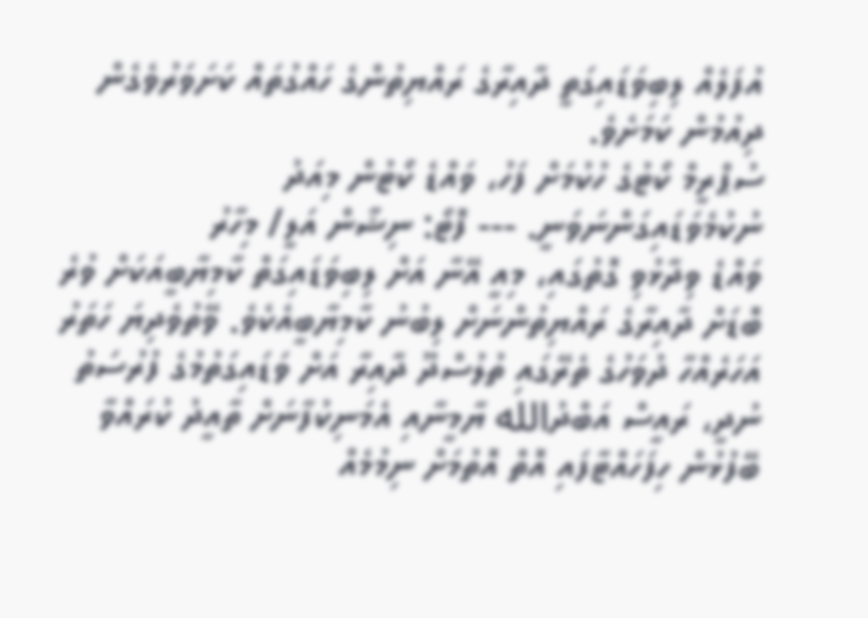އުފަލެއް ލިބިވަޑައިގަތީ ދާއިރާގެ ރައްޔިތުންގެ ހައްގުތައް ކަށަވަރުވެގެން ދިއުމުން ކަމަށެވެ.
ސުޕްރީމް ކޯޓުގެ ހުކުމަށް ފަހު، ވައްޑެ ކޯޓުން މިއަދު ނުކުމެވަޑައިގަންނަވަނީ. --- ފޮޓޯ: ނިޝާން އަލީ/ މިހާރު
ވައްޑެ ވިދާޅުވި ގޮތުގައި، މިއީ އޭނާ އަށް ލިބިވަޑައިގަތް ކާމިޔާބީއަކަށް ވުރެ ބޮޑަށް ދާއިރާގެ ރައްޔިތުންނަށް ލިބުނު ކާމިޔާބީއެކެވެ. ވޭތުވެދިޔަ ހަތަރު އަހަރެއްހާ ދުވަހުގެ ތެރޭގައި ތުލުސްދޫ ދާއިރާ އަށް ވަޑައިގަތުމުގެ ފުރުސަތު ނުދީ، ރައީސް އަބްދުالله ޔާމީނާއި އެމަނިކުފާނަށް ތާއީދު ކުރައްވާ ބޭފުޅުން ހިފަހައްޓާފައި އޮތް އޮތުމަށް ނިމުމެއް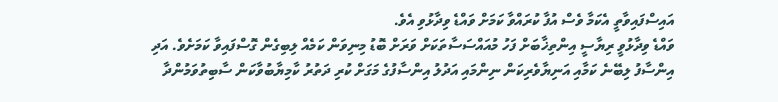އައިސްފައިވާތީ އެކަމާ ވެސް އުފާ ކުރައްވާ ކަމަށް ވައްޑެ ވިދާޅުވި އެވެ.
ވައްޑެ ވިދާޅުވީ ރިޔާސީ އިންތިޚާބަށް ފަހު މުއައްސަސާތަކަށް ވަރަށް ބޮޑު މިނިވަން ކަމެއް ލިބިގެން ގޮސްފައިވާ ކަމަށެވެ. އަދި އިންސާފު ލިބޭނެ ކަމާއި އަނިޔާވެރިކަން ނިންމައި އަދުލު އިންސާފުގެ މަގަށް ކުރި ދަތުރު ކާމިޔާބުވާކަން ސާބިތުވަމުންދާ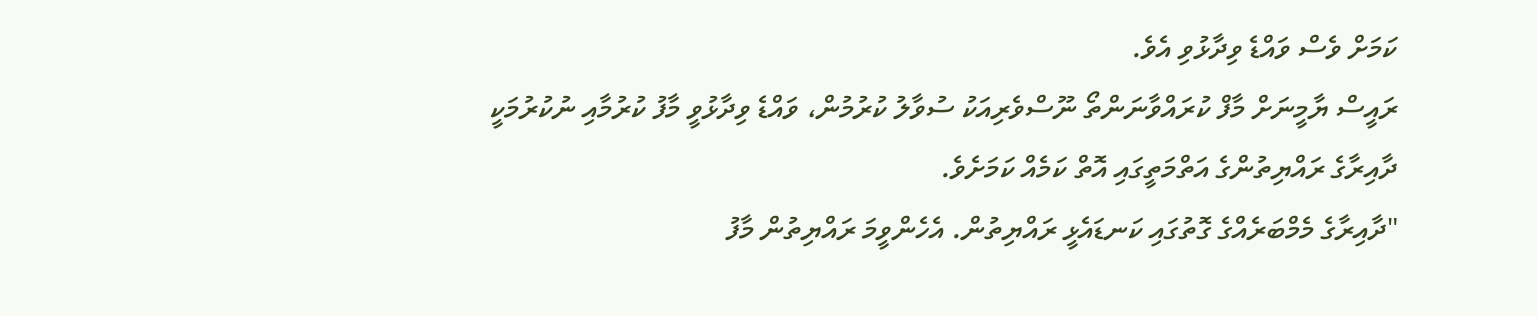ކަމަށް ވެސް ވައްޑެ ވިދާޅުވި އެވެ.
ރައީސް ޔާމީނަށް މާފް ކުރައްވާނަންތޯ ނޫސްވެރިއަކު ސުވާލު ކުރުމުން، ވައްޑެ ވިދާޅުވީ މާފު ކުރުމާއި ނުކުރުމަކީ ދާއިރާގެ ރައްޔިތުންގެ އަތްމަތީގައި އޮތް ކަމެއް ކަމަށެވެ.
"ދާއިރާގެ މެމްބަރެއްގެ ގޮތުގައި ކަނޑައެޅީ ރައްޔިތުން. އެހެންވީމަ ރައްޔިތުން މާފު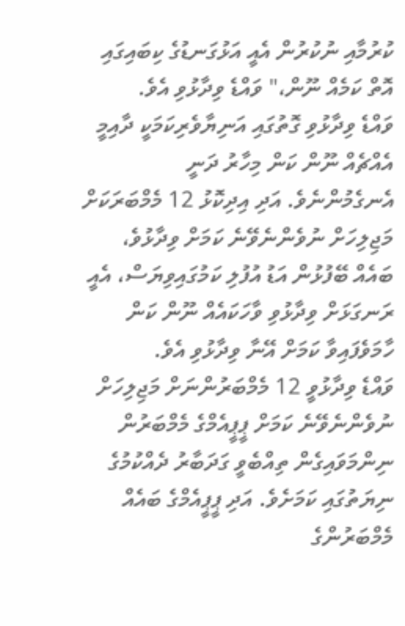ކުރުމާއި ނުކުރުން އެއީ އަޅުގަނޑުގެ ކިބައިގައި އޮތް ކަމެއް ނޫން،" ވައްޑެ ވިދާޅުވި އެވެ.
ވައްޑެ ވިދާޅުވި ގޮތުގައި އަނިޔާވެރިކަމަކީ ދާއިމީ އެއްޗެއް ނޫން ކަން މިހާރު ދަނީ އެނގެމުންނެވެ. އަދި އިދިކޮޅު 12 މެމްބަރަކަށް މަޖިލިހަށް ނުވެންނެވޭނެ ކަމަށް ވިދާޅުވެ، ބައެއް ބޭފުޅުން އަޑު އުފުލި ކަމުގައިވިޔަސް، އެއީ ރަނގަޅަށް ވިދާޅުވި ވާހަކައެއް ނޫން ކަން ހާމަވެފައިވާ ކަމަށް އޭނާ ވިދާޅުވި އެވެ.
ވައްޑެ ވިދާޅުވީ 12 މެމްބަރުންނަށް މަޖިލިހަށް ނުވެންނެވޭނެ ކަމަށް ޕީޕީއެމްގެ މެމްބަރުން ނިންމަވައިގެން ތިއްބެވީ ގަދަބާރު ދެއްކުމުގެ ނިޔަތުގައި ކަމަށެވެ. އަދި ޕީޕީއެމްގެ ބައެއް މެމްބަރުންގެ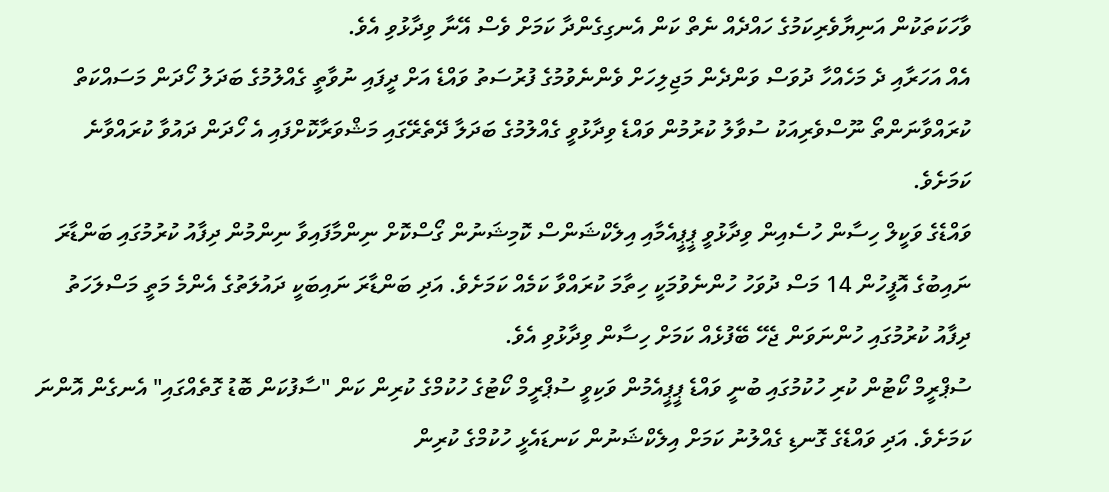ވާހަކަތަކުން އަނިޔާވެރިކަމުގެ ހައްދެއް ނެތް ކަން އެނގިގެންދާ ކަމަށް ވެސް އޭނާ ވިދާޅުވި އެވެ.
އެއް އަހަރާއި ދެ މަހެއްހާ ދުވަސް ވަންދެން މަޖިލިހަށް ވެންނެވުމުގެ ފުރުސަތު ވައްޑެ އަށް ދީފައި ނުވާތީ ގެއްލުމުގެ ބަދަލު ހޯދަން މަސައްކަތް ކުރައްވާނަންތޯ ނޫސްވެރިއަކު ސުވާލު ކުރުމުން ވައްޑެ ވިދާޅުވީ ގެއްލުމުގެ ބަދަލާ ދޭތެރޭގައި މަޝްވަރާކޮށްފައި އެ ހޯދަން ދައުވާ ކުރައްވާނެ ކަމަށެވެ.
ވައްޑެގެ ވަކީލް ހިސާން ހުސެއިން ވިދާޅުވީ ޕީޕީއެމާއި އިލެކްޝަންސް ކޮމިޝަނުން ގޯސްކޮށް ނިންމާފައިވާ ނިންމުން ދިފާއު ކުރުމުގައި ބަންޑާރަ ނައިބުގެ އޮފީހުން 14 މަސް ދުވަހު ހުންނެވުމަކީ ހިތާމަ ކުރައްވާ ކަމެއް ކަމަށެވެ. އަދި ބަންޑާރަ ނައިބަކީ ދައުލަތުގެ އެންމެ މަތީ މަސްލަހަތު ދިފާއު ކުރުމުގައި ހުންނަވަން ޖެހޭ ބޭފުޅެއް ކަމަށް ހިސާން ވިދާޅުވި އެވެ.
ސުޕްރީމް ކޯޓުން ކުރި ހުކުމުގައި ބުނީ ވައްޑެ ޕީޕީއެމުން ވަކިވީ ސުޕްރީމް ކޯޓުގެ ހުކުމްގެ ކުރިން ކަން "ސާފުކަން ބޮޑު ގޮތެއްގައި" އެނގެން އޮންނަ ކަމަށެވެ. އަދި ވައްޑެގެ ގޮނޑި ގެއްލުނު ކަމަށް އިލެކްޝަނުން ކަނޑައެޅީ ހުކުމްގެ ކުރިން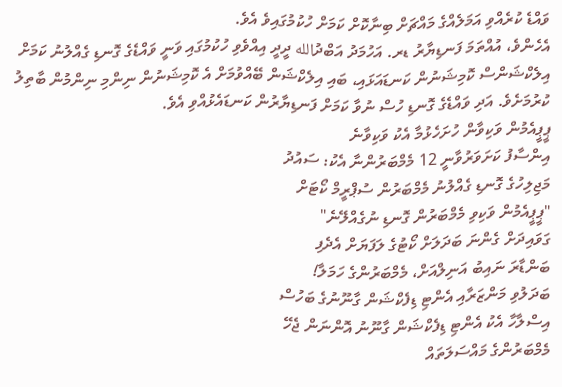ވައްޑެ ކުރެއްވި އަމަލެއްގެ މައްޗަށް ބިނާކޮށް ކަމަށް ހުކުމުގައިވެ އެވެ.
އެހެންވެ، އުއްތަމަ ފަނޑިޔާރު ޑރ. އަހުމަދު އަބްދުالله ދީދީ އިއްވެވި ހުކުމުގައި ވަނީ ވައްޑެގެ ގޮނޑި ގެއްލުނު ކަމަށް އިލެކްޝަންސް ކޮމިޝަނުން ކަނޑައަޅައި، ބައި އިލެކްޝަން ބޭއްވުމަށް އެ ކޮމިޝަނުން ނިންމި ނިންމުން ބާތިލު ކުރުމަށެވެ. އަދި ވައްޑެގެ ގޮނޑި ހުސް ނުވާ ކަމަށް ފަނޑިޔާރުން ކަނޑައެޅުއްވި އެވެ.
ޕީޕީއެމުން ވަކިވާން ހުށަހެޅުމާ އެކު ވަކިވާނެ
އިންސާފު ކަށަވަރުވާނީ 12 މެމްބަރުންނާ އެކު: ސައުދު
މަޖިލިހުގެ ގޮނޑި ގެއްލުނު މެމްބަރުން ސުޕްރީމް ކޯޓަށް
"ޕީޕީއެމުން ވަކިވި މެމްބަރުން ގޮނޑި ނުގެއްލޭނެ"
ގަވައިދަށް ގެންނަ ބަދަލަށް ކޯޓުގެ ލަފަޔަށް އެދެފި
ބަންޑާރަ ނައިބު އަނިލްއަށް، މެމްބަރުންގެ ހަމަލާ!
ބަދަލުވި މަންޒަރާއި އެންޓި ޑިފެކްޝަން ގާނޫނުގެ ބަހުސް
އިސްލާހާ އެކު އެންޓި ޑިފެކްޝަން ގާނޫނު އޮންނަން ޖެހޭ
މެމްބަރުންގެ މައްސަލަތައް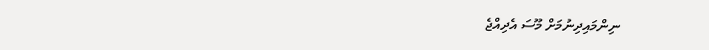ނިންމައިދިނުމަށް މޫސަ އެދިއްޖެ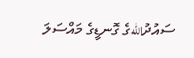ސައުދުاللهގެ ގޮނޑީގެ މައްސަލަ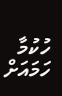ހުކުމާ ހަމައަށް